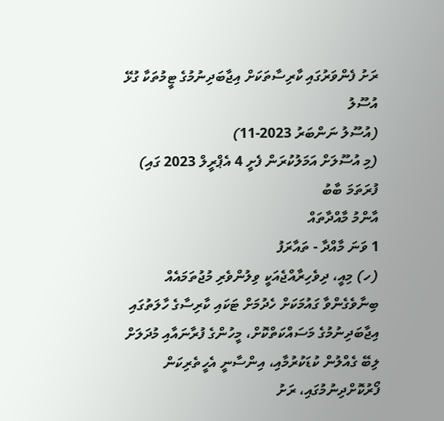ރަށު ފެންވަރުގައި ކާރިސާތަކަށް އިޖާބަދިނުމުގެ ޓީމުތަކާ ގުޅޭ އުސޫލު
(އުސޫލު ނަންބަރު 2023-11)
(މި އުސޫލަށް އަމަލުކުރަން ފެށީ 4 އެޕްރީލް 2023 ގައި)
ފުރަތަމަ ބާބު
އާންމު މާއްދާތައް
1 ވަނަ މާއްދާ - ތައާރަފު
(ހ) މިއީ، ދިވެހިރާއްޖެއަކީ ވިލުންވެރި މުޖުތަމައެއް ބިނާވެގެންވާ ގައުމަކަށް ހެދުމަށް ޓަކައި ކާރިސާގެ ހާލަތުގައި އިޖާބަދިނުމުގެ މަސައްކަތްކޮށް، މީހުންގެ ފުރާނައާއި މުދަލަށް ލިބޭ ގެއްލުން ކުޑަކުރުމާއި، އިންސާނީ އެހީތެރިކަން ފޯރުކޮށްދިނުމުގައި، ރަށު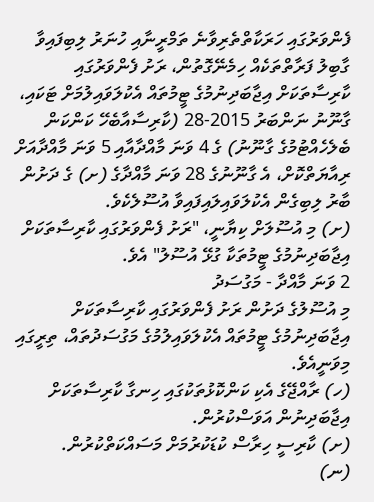ފެންވަރުގައި ހަރަކާތްތެރިވާނެ ތަމްރީނާއި ހުނަރު ލިބިފައިވާ ގާބިލު ފަރާތްތަކެއް ހިމެނޭގޮތުން، ރަށު ފެންވަރުގައި ކާރިސާތަކަށް އިޖާބަދިނުމުގެ ޓީމުތައް އެކުލަވައިލުމަށް ޓަކައި، ގާނޫނު ނަންބަރު 2015-28 (ކާރިސާއާބެހޭ ކަންކަން ބެލެހެއްޓުމުގެ ގާނޫނު) ގެ 4 ވަނަ މާއްދާއާއި 5 ވަނަ މާއްދާއަށް ރިއާޔަތްކޮށް، އެ ގާނޫނުގެ 28 ވަނަ މާއްދާގެ (ށ) ގެ ދަށުން ބާރު ލިބިގެން އެކުލަވައިލައިފައިވާ އުސޫލެކެވެ.
(ށ) މި އުސޫލަށް ކިޔާނީ، "ރަށު ފެންވަރުގައި ކާރިސާތަކަށް އިޖާބަދިނުމުގެ ޓީމުތަކާ ގުޅޭ އުސޫލު" އެވެ.
2 ވަނަ މާއްދާ - މަގުސަދު
މި އުސޫލުގެ ދަށުން ރަށު ފެންވަރުގައި ކާރިސާތަކަށް އިޖާބަދިނުމުގެ ޓީމުތައް އެކުލަވައިލުމުގެ މަގުސަދުތައް، ތިރީގައި މިވަނީއެވެ.
(ހ) ރާއްޖޭގެ އެކި ކަންކޮޅުތަކުގައި ހިނގާ ކާރިސާތަކަށް އިޖާބަދިނުން އަވަސްކުރުން.
(ށ) ކާރިސީ ހިރާސް ކުޑަކުރުމަށް މަސައްކަތްކުރުން.
(ނ)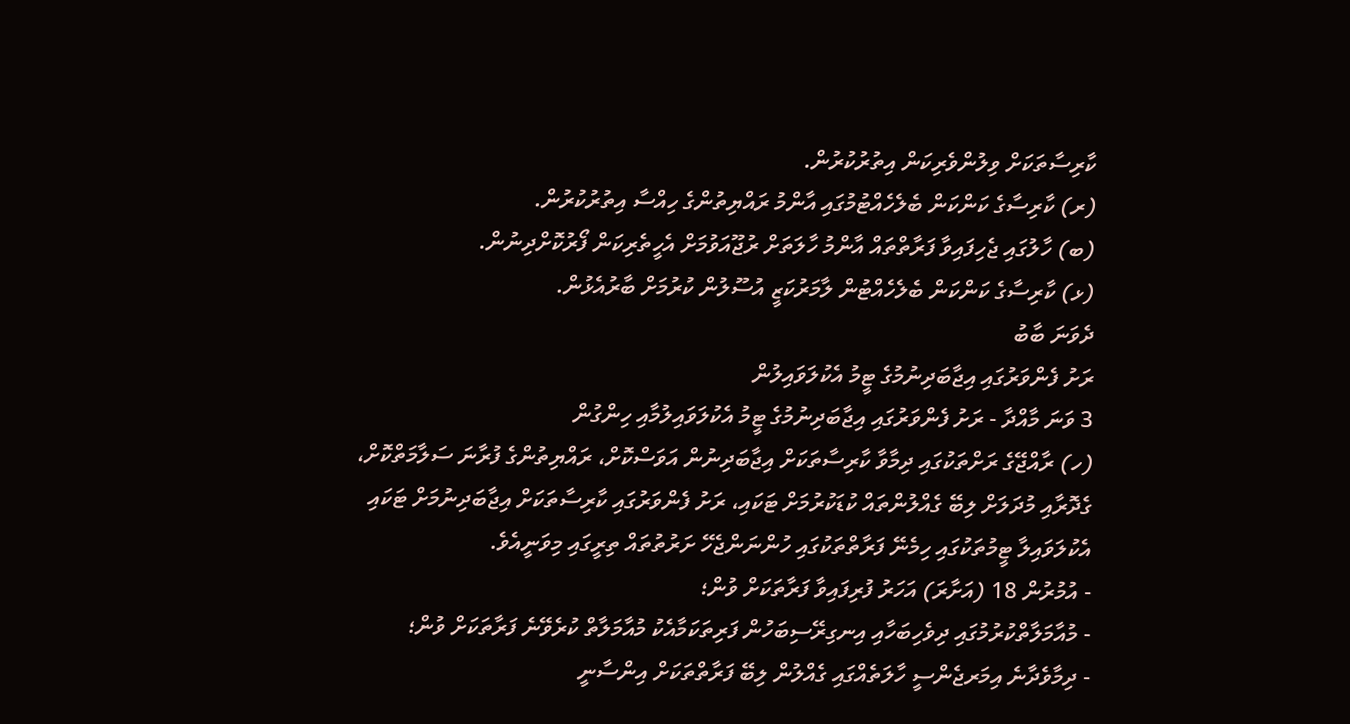ކާރިސާތަކަށް ވިލުންވެރިކަން އިތުރުކުރުން.
(ރ) ކާރިސާގެ ކަންކަން ބެލެހެއްޓުމުގައި އާންމު ރައްޔިތުންގެ ހިއްސާ އިތުރުކުރުން.
(ބ) ހާލުގައި ޖެހިފައިވާ ފަރާތްތައް އާންމު ހާލަތަށް ރުޖޫއަވުމަށް އެހީތެރިކަން ފޯރުކޮށްދިނުން.
(ޅ) ކާރިސާގެ ކަންކަން ބެލެހެއްޓުން ލާމަރުކަޒީ އުސޫލުން ކުރުމަށް ބާރުއެޅުން.
ދެވަނަ ބާބު
ރަށު ފެންވަރުގައި އިޖާބަދިނުމުގެ ޓީމު އެކުލަވައިލުން
3 ވަނަ މާއްދާ - ރަށު ފެންވަރުގައި އިޖާބަދިނުމުގެ ޓީމު އެކުލަވައިލުމާއި ހިންގުން
(ހ) ރާއްޖޭގެ ރަށްތަކުގައި ދިމާވާ ކާރިސާތަކަށް އިޖާބަދިނުން އަވަސްކޮށް، ރައްޔިތުންގެ ފުރާނަ ސަލާމަތްކޮށް، ގެދޮރާއި މުދަލަށް ލިބޭ ގެއްލުންތައް ކުޑަކުރުމަށް ޓަކައި، ރަށު ފެންވަރުގައި ކާރިސާތަކަށް އިޖާބަދިނުމަށް ޓަކައި އެކުލަވައިލާ ޓީމުތަކުގައި ހިމެނޭ ފަރާތްތަކުގައި ހުންނަންޖެހޭ ށަރުތުތައް ތިރީގައި މިވަނީއެވެ.
- އުމުރުން 18 (އަށާރަ) އަހަރު ފުރިފައިވާ ފަރާތަކަށް ވުން؛
- މުއާމަލާތްކުރުމުގައި ދިވެހިބަހާއި އިނގިރޭސިބަހުން ފަރިތަކަމާއެކު މުއާމަލާތް ކުރެވޭނެ ފަރާތަކަށް ވުން؛
- ދިމާވެދާނެ އިމަރޖެންސީ ހާލަތެއްގައި ގެއްލުން ލިބޭ ފަރާތްތަކަށް އިންސާނީ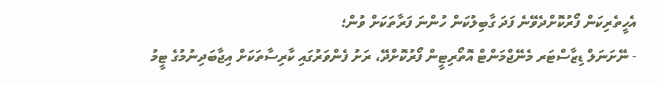އެހީތެރިކަން ފޯރުކޮށްދެވޭނެ ފަދަ ގާބިލުކަން ހުންނަ ފަރާތަކަށް ވުން؛
- ނޭށަނަލް ޑިޒާސްޓަރ މެނޭޖްމަންޓް އޮތޯރިޓީން ފޯރުކޮށްދޭ، ރަށު ފެންވަރުގައި ކާރިސާތަކަށް އިޖާބަދިނުމުގެ ޓީމު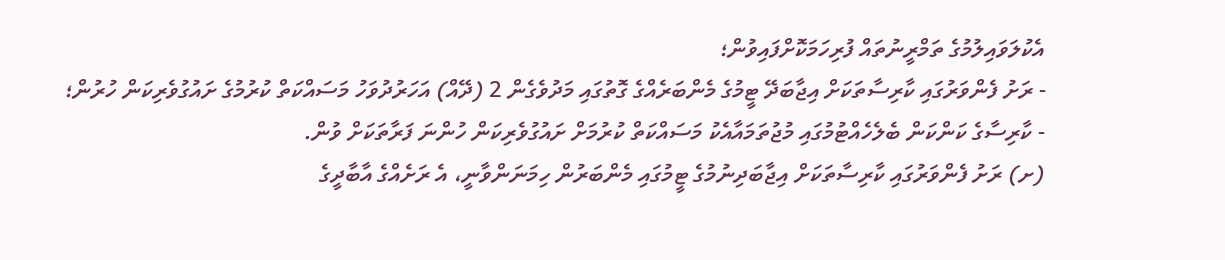އެކުލަވައިލުމުގެ ތަމްރީނުތައް ފުރިހަމަކޮށްފައިވުން؛
- ރަށު ފެންވަރުގައި ކާރިސާތަކަށް އިޖާބަދޭ ޓީމުގެ މެންބަރެއްގެ ގޮތުގައި މަދުވެގެން 2 (ދޭއް) އަހަރުދުވަހު މަސައްކަތް ކުރުމުގެ ށައުގުވެރިކަން ހުރުން؛
- ކާރިސާގެ ކަންކަން ބެލެހެއްޓުމުގައި މުޖުތަމައާއެކު މަސައްކަތް ކުރުމަށް ށައުގުވެރިކަން ހުންނަ ފަރާތަކަށް ވުން.
(ށ) ރަށު ފެންވަރުގައި ކާރިސާތަކަށް އިޖާބަދިނުމުގެ ޓީމުގައި މެންބަރުން ހިމަނަންވާނީ، އެ ރަށެއްގެ އާބާދީގެ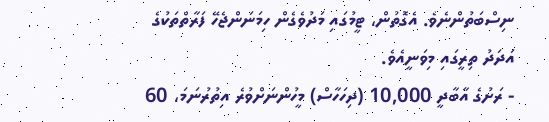ނިސްބަތުންނެވެ. އެގޮތުން، ޓީމުގައި މަދުވެގެން ހިމަނަންޖެހޭ ފަރާތްތަކުގެ އަދަދު ތިރީގައި މިވަނީއެވެ.
- ރަށުގެ އާބާދީ 10,000 (ދިހަހާސް) މީހުންނަށްވުރެ އިތުރުނަމަ، 60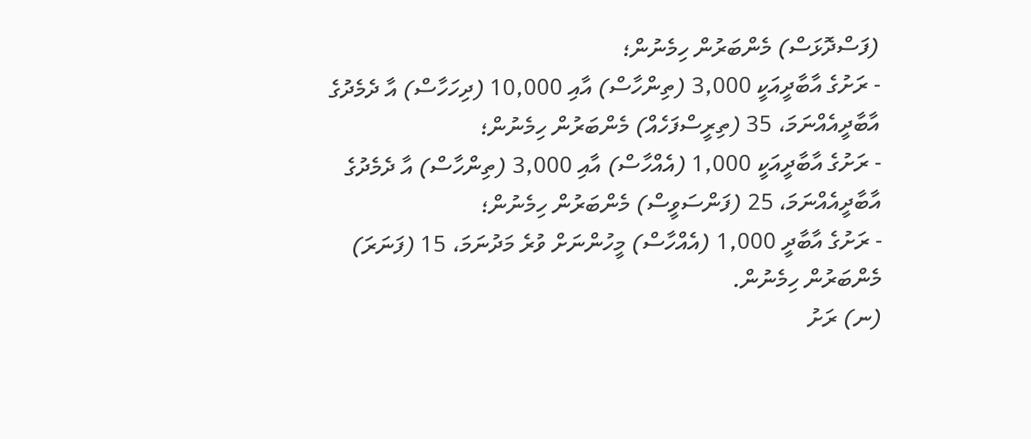(ފަސްދޮޅަސް) މެންބަރުން ހިމެނުން؛
- ރަށުގެ އާބާދީއަކީ 3,000 (ތިންހާސް) އާއި 10,000 (ދިހަހާސް) އާ ދެމެދުގެ އާބާދީއެއްނަމަ، 35 (ތިރީސްފަހެއް) މެންބަރުން ހިމެނުން؛
- ރަށުގެ އާބާދީއަކީ 1,000 (އެއްހާސް) އާއި 3,000 (ތިންހާސް) އާ ދެމެދުގެ އާބާދީއެއްނަމަ، 25 (ފަންސަވީސް) މެންބަރުން ހިމެނުން؛
- ރަށުގެ އާބާދީ 1,000 (އެއްހާސް) މީހުންނަށް ވުރެ މަދުނަމަ، 15 (ފަނަރަ) މެންބަރުން ހިމެނުން.
(ނ) ރަށު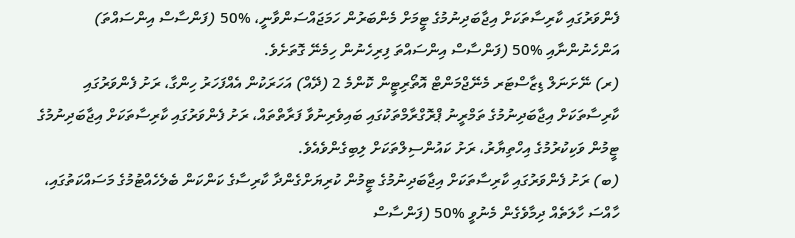ފެންވަރުގައި ކާރިސާތަކަށް އިޖާބަދިނުމުގެ ޓީމަށް މެންބަރުން ހަމަޖައްސަންވާނީ، %50 (ފަންސާސް އިންސައްތަ) އަންހެނުންނާއި %50 (ފަންސާސް އިންސައްތަ ފިރިހެނުން ހިމެނޭ ގޮތަށެވެ.
(ރ) ނޭށަނަލް ޑިޒާސްޓަރ މެނޭޖްމަންޓް އޮތޯރިޓީން ކޮންމެ 2 (ދޭއް) އަހަރަކުން އެއްފަހަރު ހިންގާ، ރަށު ފެންވަރުގައި ކާރިސާތަކަށް އިޖާބަދިނުމުގެ ތަމްރީނު ޕްރޮގްރާމްތަކުގައި ބައިވެރިނުވާ ފަރާތްތައް، ރަށު ފެންވަރުގައި ކާރިސާތަކަށް އިޖާބަދިނުމުގެ ޓީމުން ވަކިކުރުމުގެ އިހްތިޔާރު، ރަށު ކައުންސިލްތަކަށް ލިބިގެންވެއެވެ.
(ބ) ރަށު ފެންވަރުގައި ކާރިސާތަކަށް އިޖާބަދިނުމުގެ ޓީމުން ކުރިޔަށްގެންދާ ކާރިސާގެ ކަންކަން ބެލެހެއްޓުމުގެ މަސައްކަތުގައި، ހާއްސަ ހާލަތެއް ދިމާވެގެން މެނުވީ %50 (ފަންސާސް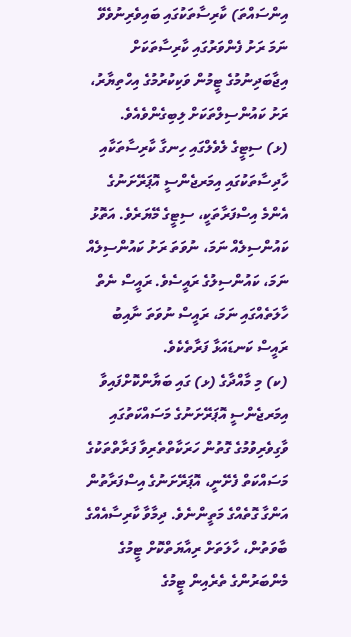އިންސައްތަ) ކާރިސާތަކުގައި ބައިވެރިނުވެވޭ ނަމަ ރަށު ފެންވަރުގައި ކާރިސާތަކަށް އިޖާބަދިނުމުގެ ޓީމުން ވަކިކުރުމުގެ އިހްތިޔާރު، ރަށު ކައުންސިލްތަކަށް ލިބިގެންވެއެވެ.
(ޅ) ސިޓީގެ ލެވެލްގައި ހިނގާ ކާރިސާތަކާއި ހާދިސާތަކުގައި އިމަރޖެންސީ އޮޕަރޭށަނުގެ އެންމެ އިސްފަރާތަކީ، ސިޓީގެ މޭޔަރެވެ. އަތޮޅު ކައުންސިލެއް ނަމަ، ނުވަތަ ރަށު ކައުންސިލެއް ނަމަ، ކައުންސިލުގެ ރައީސެވެ. ރައީސް ނެތް ހާލަތެއްގައި ނަމަ، ރައީސް ނުވަތަ ނާއިބު ރައީސް ކަނޑައަޅާ ފަރާތެކެވެ.
(ކ) މި މާއްދާގެ (ޅ) ގައި ބަޔާންކޮށްފައިވާ އިމަރޖެންސީ އޮޕަރޭށަނުގެ މަސައްކަތުގައި ވާގިވެރިވުމުގެ ގޮތުން ހަރަކާތްތެރިވާ ފަރާތްތަކުގެ މަސައްކަތް ފެށޭނީ، އޮޕަރޭށަނުގެ އިސްފަރާތުން އަންގާ ގޮތެއްގެ މަތީންނެވެ. ދިމާވާ ކާރިސާއެއްގެ ބާވަތުން، ހާލަތަށް ރިއާޔަތްކޮށް ޓީމުގެ މެންބަރުންގެ ތެރެއިން ޓީމުގެ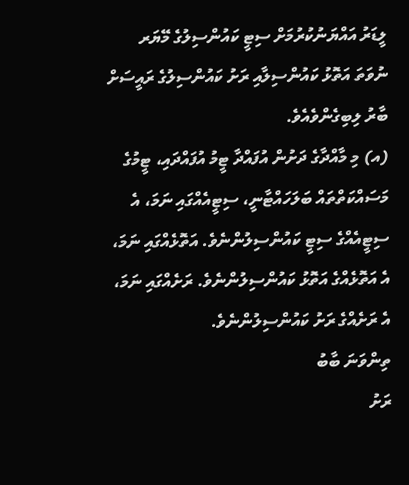ލީޑަރު އައްޔަނުކުރުމަށް ސިޓީ ކައުންސިލުގެ މޭޔަރ ނުވަތަ އަތޮޅު ކައުންސިލާއި ރަށު ކައުންސިލުގެ ރައީސަށް ބާރު ލިބިގެންވެއެވެ.
(އ) މި މާއްދާގެ ދަށުން އުފައްދާ ޓީމު އުފައްދައި، ޓީމުގެ މަސައްކަތްތައް ބަލަހައްޓާނީ، ސިޓީއެއްގައި ނަމަ، އެ ސިޓީއެއްގެ ސިޓީ ކައުންސިލުންނެވެ. އަތޮޅެއްގައި ނަމަ، އެ އަތޮޅެއްގެ އަތޮޅު ކައުންސިލުންނެވެ. ރަށެއްގައި ނަމަ، އެ ރަށެއްގެ ރަށު ކައުންސިލުންނެވެ.
ތިންވަނަ ބާބު
ރަށު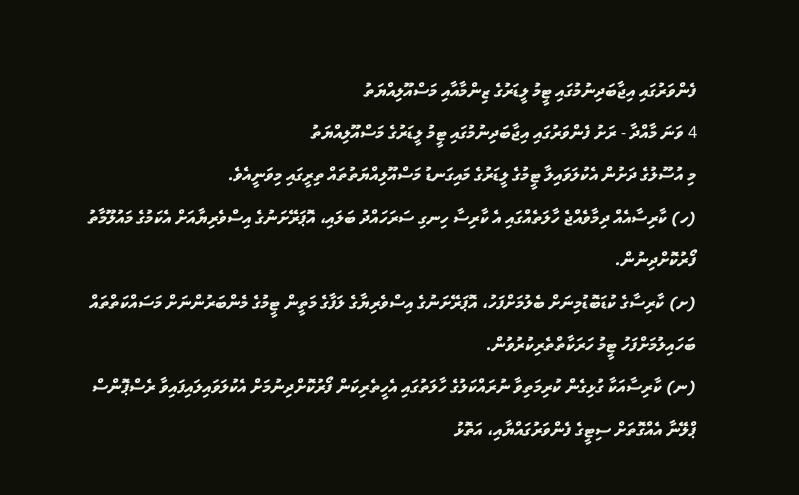ފެންވަރުގައި އިޖާބަދިނުމުގައި ޓީމު ލީޑަރުގެ ޒިންމާއާއި މަސްއޫލިއްޔަތު
4 ވަނަ މާއްދާ - ރަށު ފެންވަރުގައި އިޖާބަދިނުމުގައި ޓީމު ލީޑަރުގެ މަސްއޫލިއްޔަތު
މި އުސޫލުގެ ދަށުން އެކުލަވައިލާ ޓީމުގެ ލީޑަރުގެ މައިގަނޑު މަސްއޫލިއްޔަތުތައް ތިރީގައި މިވަނީއެވެ.
(ހ) ކާރިސާއެއް ދިމާވެއްޖެ ހާލަތެއްގައި އެ ކާރިސާ ހިނގި ސަރަހައްދު ބަލައި، އޮޕަރޭށަނުގެ އިސްވެރިޔާއަށް އެކަމުގެ މައުލޫމާތު ފޯރުކޮށްދިނުން.
(ށ) ކާރިސާގެ ކުޑަބޮޑުމިނަށް ބެލުމަށްފަހު، އޮޕަރޭށަނުގެ އިސްވެރިޔާގެ ލަފާގެ މަތީން ޓީމުގެ މެންބަރުންނަށް މަސައްކަތްތައް ބަހައިލުމަށްފަހު ޓީމު ހަރަކާތްތެރިކުރުވުން.
(ނ) ކާރިސާއަކާ ގުޅިގެން ކުރިމަތިވާ ނުރައްކަލުގެ ހާލަތުގައި އެހީތެރިކަން ފޯރުކޮށްދިނުމަށް އެކުލަވައިލައިފައިވާ ރެސްޕޮންސް ޕްލޭނާ އެއްގޮތަށް ސިޓީގެ ފެންވަރުގައްޔާއި، އަތޮޅު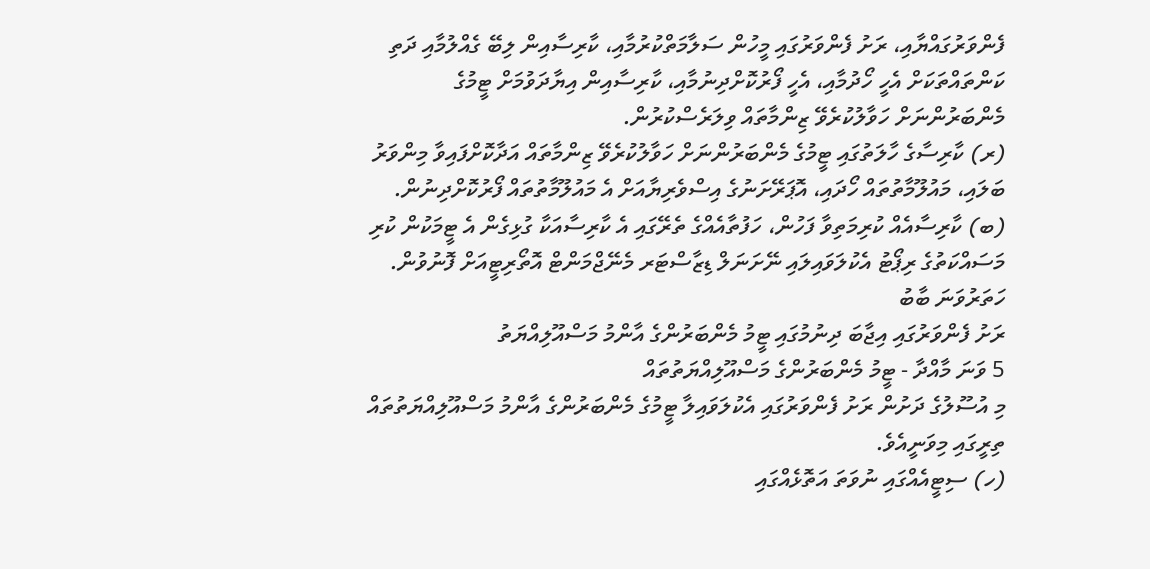ފެންވަރުގައްޔާއި، ރަށު ފެންވަރުގައި މީހުން ސަލާމަތްކުރުމާއި، ކާރިސާއިން ލިބޭ ގެއްލުމާއި ދަތި ކަންތައްތަކަށް އެހީ ހޯދުމާއި، އެހީ ފޯރުކޮށްދިނުމާއި، ކާރިސާއިން އިޔާދަވުމަށް ޓީމުގެ މެންބަރުންނަށް ހަވާލުކުރެވޭ ޒިންމާތައް ވިލަރެސްކުރުން.
(ރ) ކާރިސާގެ ހާލަތުގައި ޓީމުގެ މެންބަރުންނަށް ހަވާލުކުރެވޭ ޒިންމާތައް އަދާކޮށްފައިވާ މިންވަރު ބަލައި، މައުލޫމާތުތައް ހޯދައި، އޮޕަރޭށަނުގެ އިސްވެރިޔާއަށް އެ މައުލޫމާތުތައް ފޯރުކޮށްދިނުން.
(ބ) ކާރިސާއެއް ކުރިމަތިވާ ފަހުން، ހަފުތާއެއްގެ ތެރޭގައި އެ ކާރިސާއަކާ ގުޅިގެން އެ ޓީމަކުން ކުރި މަސައްކަތުގެ ރިޕޯޓު އެކުލަވައިލައި ނޭށަނަލް ޑިޒާސްޓަރ މެނޭޖްމަންޓް އޮތޯރިޓީއަށް ފޮނުވުން.
ހަތަރުވަނަ ބާބު
ރަށު ފެންވަރުގައި އިޖާބަ ދިނުމުގައި ޓީމު މެންބަރުންގެ އާންމު މަސްއޫލިއްޔަތު
5 ވަނަ މާއްދާ - ޓީމު މެންބަރުންގެ މަސްއޫލިއްޔަތުތައް
މި އުސޫލުގެ ދަށުން ރަށު ފެންވަރުގައި އެކުލަވައިލާ ޓީމުގެ މެންބަރުންގެ އާންމު މަސްއޫލިއްޔަތުތައް ތިރީގައި މިވަނީއެވެ.
(ހ) ސިޓީއެއްގައި ނުވަތަ އަތޮޅެއްގައި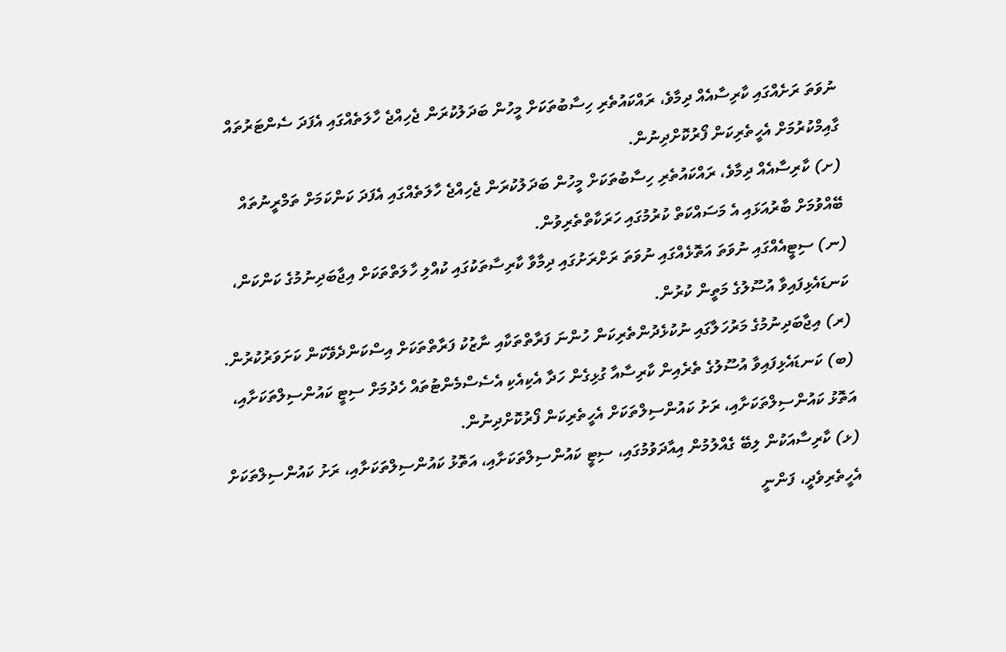ނުވަތަ ރަށެއްގައި ކާރިސާއެއް ދިމާވެ، ރައްކައުތެރި ހިސާބުތަކަށް މީހުން ބަދަލުކުރަން ޖެހިއްޖެ ހާލަތެއްގައި އެފަދަ ސެންޓަރުތައް ގާއިމްކުރުމަށް އެހީތެރިކަން ފޯރުކޮށްދިނުން.
(ށ) ކާރިސާއެއް ދިމާވެ، ރައްކައުތެރި ހިސާބުތަކަށް މީހުން ބަދަލުކުރަން ޖެހިއްޖެ ހާލަތެއްގައި އެފަދަ ކަންކަމަށް ތަމްރީނުތައް ބޭއްވުމަށް ބާރުއަޅައި އެ މަސައްކަތް ކުރުމުގައި ހަރަކާތްތެރިވުން.
(ނ) ސިޓީއެއްގައި ނުވަތަ އަތޮޅެއްގައި ނުވަތަ ރަށްރަށުގައި ދިމާވާ ކާރިސާތަކުގައި ކުއްލި ހާލަތްތަކަށް އިޖާބަދިނުމުގެ ކަންކަން، ކަނޑައެޅިފައިވާ އުސޫލުގެ މަތީން ކުރުން.
(ރ) އިޖާބަދިނުމުގެ މަރުހަލާގައި ނުކުޅެދުންތެރިކަން ހުންނަ ފަރާތްތަކާއި ނާޒުކު ފަރާތްތަކަށް އިސްކަންދެވޭކަން ކަށަވަރުކުރުން.
(ބ) ކަނޑައެޅިފައިވާ އުސޫލުގެ ތެރެއިން ކާރިސާއާ ގުޅިގެން ހަދާ އެކިއެކި އެސެސްމެންޓުތައް ހެދުމަށް ސިޓީ ކައުންސިލްތަކަށާއި، އަތޮޅު ކައުންސިލްތަކަށާއި، ރަށު ކައުންސިލްތަކަށް އެހީތެރިކަން ފޯރުކޮށްދިނުން.
(ޅ) ކާރިސާއަކުން ލިބޭ ގެއްލުމުން އިއާދަވުމުގައި، ސިޓީ ކައުންސިލްތަކަށާއި، އަތޮޅު ކައުންސިލްތަކަށާއި، ރަށު ކައުންސިލްތަކަށް އެހީތެރިވެދީ، ފަންނީ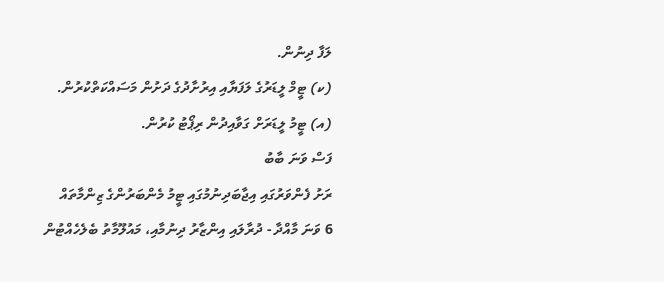ލަފާ ދިނުން.
(ކ) ޓީމް ލީޑަރުގެ ލަފަޔާއި އިރުށާދުގެ ދަށުން މަސައްކަތްކުރުން.
(އ) ޓީމު ލީޑަރަށް ގަވާއިދުން ރިޕޯޓު ކުރުން.
ފަސް ވަނަ ބާބު
ރަށު ފެންވަރުގައި އިޖާބަދިނުމުގައި ޓީމު މެންބަރުންގެ ޒިންމާތައް
6 ވަނަ މާއްދާ - ދުރާލައި އިންޒާރު ދިނުމާއި، މައުލޫމާތު ބެލެހެއްޓުން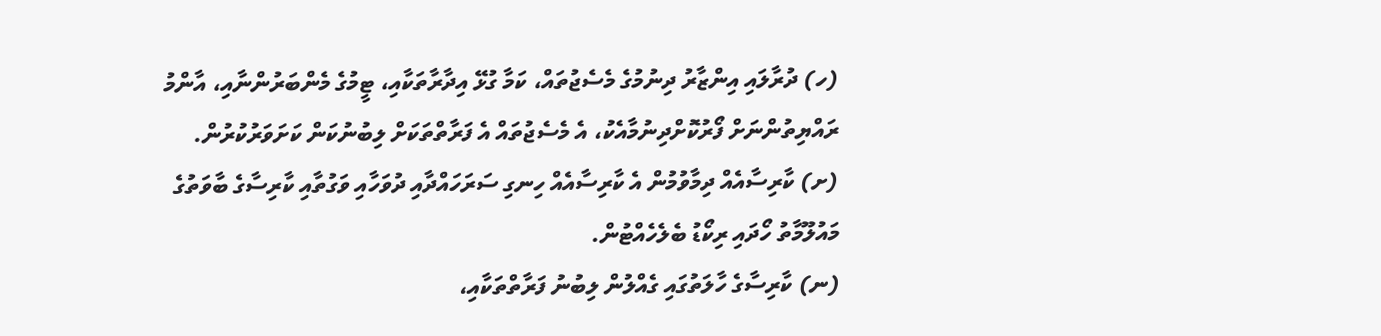(ހ) ދުރާލައި އިންޒާރު ދިނުމުގެ މެސެޖުތައް، ކަމާ ގުޅޭ އިދާރާތަކާއި، ޓީމުގެ މެންބަރުންނާއި، އާންމު ރައްޔިތުންނަށް ފޯރުކޮށްދިނުމާއެކު، އެ މެސެޖުތައް އެ ފަރާތްތަކަށް ލިބުނުކަން ކަށަވަރުކުރުން.
(ށ) ކާރިސާއެއް ދިމާވުމުން އެ ކާރިސާއެއް ހިނގި ސަރަހައްދާއި ދުވަހާއި ވަގުތާއި ކާރިސާގެ ބާވަތުގެ މައުލޫމާތު ހޯދައި ރިކޯޑު ބެލެހެއްޓުން.
(ނ) ކާރިސާގެ ހާލަތުގައި ގެއްލުން ލިބުނު ފަރާތްތަކާއި،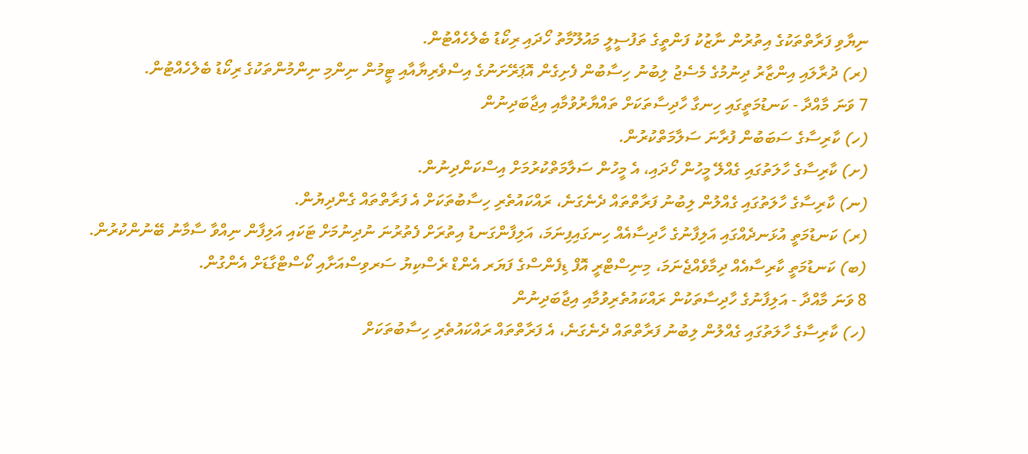ނިޔާވި ފަރާތްތަކުގެ އިތުރުން ނާޒުކު ފަންތީގެ ތަފުސީލީ މައުލޫމާތު ހޯދައި ރިކޯޑު ބެލެހެއްޓުން.
(ރ) ދުރާލައި އިންޒާރު ދިނުމުގެ މެސެޖު ލިބުނު ހިސާބުން ފެށިގެން އޮޕަރޭށަނުގެ އިސްވެރިޔާއާއި ޓީމުން ނިންމި ނިންމުންތަކުގެ ރިކޯޑު ބެލެހެއްޓުން.
7 ވަނަ މާއްދާ - ކަނޑުމަތީގައި ހިނގާ ހާދިސާތަކަށް ތައްޔާރުވުމާއި އިޖާބަދިނުން
(ހ) ކާރިސާގެ ސަބަބުން ފުރާނަ ސަލާމަތްކުރުން.
(ށ) ކާރިސާގެ ހާލަތުގައި ގެއްލޭ މީހުން ހޯދައި، އެ މީހުން ސަލާމަތްކުރުމަށް އިސްކަންދިނުން.
(ނ) ކާރިސާގެ ހާލަތުގައި ގެއްލުން ލިބުނު ފަރާތްތައް ދެނެގަނެ، ރައްކައުތެރި ހިސާބުތަކަށް އެ ފަރާތްތައް ގެންދިޔުން.
(ރ) ކަނޑުމަތީ އުޅަނދެއްގައި އަލިފާނުގެ ހާދިސާއެއް ހިނގައިފިނަމަ، އަލިފާންގަނޑު އިތުރަށް ފެތުރުނަ ނުދިނުމަށް ޓަކައި އަލިފާން ނިއްވާ ސާމާނު ބޭނުންކުރުން.
(ބ) ކަނޑުމަތީ ކާރިސާއެއް ދިމާވެއްޖެނަމަ، މިނިސްޓްރީ އޮފް ޑިފެންސްގެ ފަޔަރ އެންޑް ރެސްކިޔު ސަރވިސްއަށާއި ކޯސްޓްގާޑަށް އެންގުން.
8 ވަނަ މާއްދާ - އަލިފާނުގެ ހާދިސާތަކުން ރައްކައުތެރިވުމާއި އިޖާބަދިނުން
(ހ) ކާރިސާގެ ހާލަތުގައި ގެއްލުން ލިބުނު ފަރާތްތައް ދެނެގަނެ، އެ ފަރާތްތައް ރައްކައުތެރި ހިސާބުތަކަށް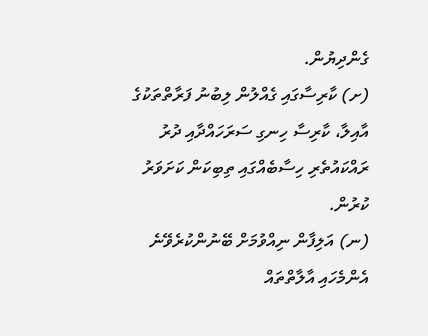ގެންދިޔުން.
(ށ) ކާރިސާގައި ގެއްލުން ލިބުނު ފަރާތްތަކުގެ އާއިލާ، ކާރިސާ ހިނގި ސަރަހައްދާއި ދުރު ރައްކައުތެރި ހިސާބެއްގައި ތިބިކަން ކަށަވަރު ކުރުން.
(ނ) އަލިފާން ނިއްވުމަށް ބޭނުންކުރެވޭނެ އެންމެހައި އާލާތްތައް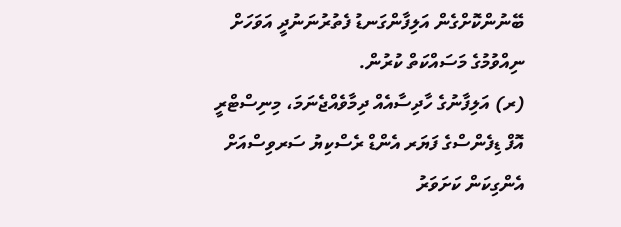ބޭނުންކޮށްގެން އަލިފާންގަނޑު ފެތުރުނަނުދީ އަވަހަށް ނިއްވުމުގެ މަސައްކަތް ކުރުން.
(ރ) އަލިފާނުގެ ހާދިސާއެއް ދިމާވެއްޖެނަމަ، މިނިސްޓްރީ އޮފް ޑިފެންސްގެ ފަޔަރ އެންޑް ރެސްކިޔު ސަރވިސްއަށް އެންގިކަން ކަށަވަރު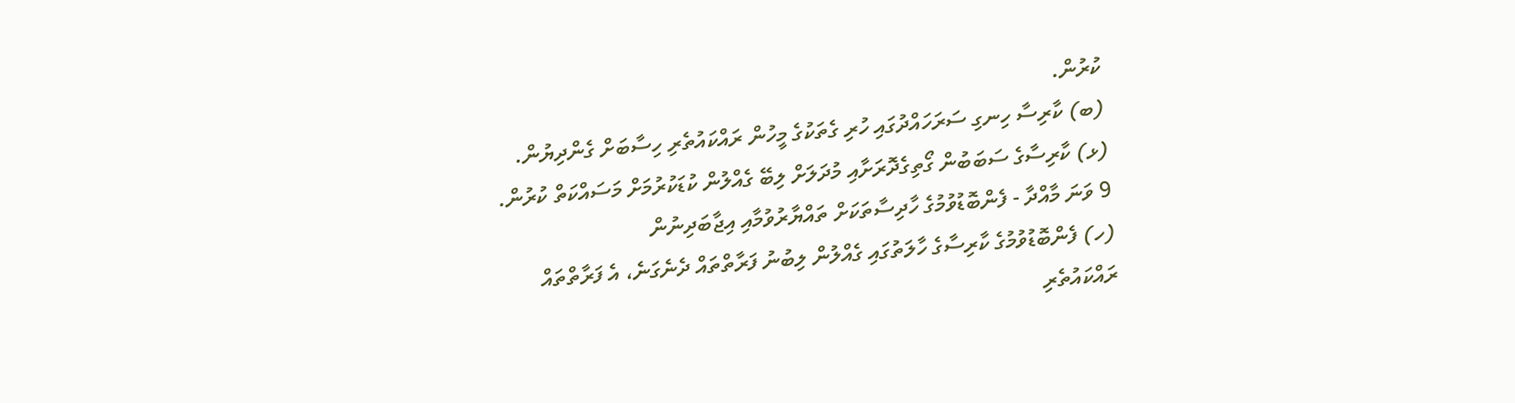ކުރުން.
(ބ) ކާރިސާ ހިނގި ސަރަހައްދުގައި ހުރި ގެތަކުގެ މީހުން ރައްކައުތެރި ހިސާބަށް ގެންދިޔުން.
(ޅ) ކާރިސާގެ ސަބަބުން ގޯތިގެދޮރަށާއި މުދަލަށް ލިބޭ ގެއްލުން ކުޑަކުރުމަށް މަސައްކަތް ކުރުން.
9 ވަނަ މާއްދާ - ފެންބޮޑުވުމުގެ ހާދިސާތަކަށް ތައްޔާރުވުމާއި އިޖާބަދިނުން
(ހ) ފެންބޮޑުވުމުގެ ކާރިސާގެ ހާލަތުގައި ގެއްލުން ލިބުނު ފަރާތްތައް ދެނެގަނެ، އެ ފަރާތްތައް ރައްކައުތެރި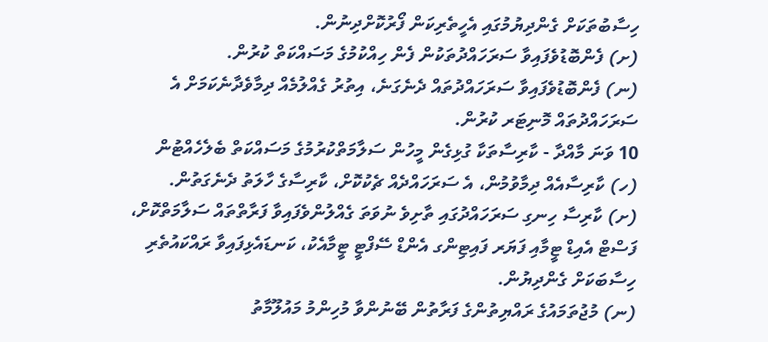ހިސާބުތަކަށް ގެންދިޔުމުގައި އެހީތެރިކަން ފޯރުކޮށްދިނުން.
(ށ) ފެންބޮޑުވެފައިވާ ސަރަހައްދުތަކުން ފެން ހިއްކުމުގެ މަސައްކަތް ކުރުން.
(ނ) ފެންބޮޑުވެފައިވާ ސަރަހައްދުތައް ދެނެގަނެ، އިތުރު ގެއްލުމެއް ދިމާވެދާނެކަމަށް އެ ސަރަހައްދުތައް މޮނިޓަރ ކުރުން.
10 ވަނަ މާއްދާ - ކާރިސާތަކާ ގުޅިގެން މީހުން ސަލާމަތްކުރުމުގެ މަސައްކަތް ބެލެހެއްޓުން
(ހ) ކާރިސާއެއް ދިމާވުމުން، އެ ސަރަހައްދެއް ޗެކުކޮށް، ކާރިސާގެ ހާލަތު ދެނެގަތުން.
(ށ) ކާރިސާ ހިނގި ސަރަހައްދުގައި ތާށިވެ ނުވަތަ ގެއްލުންވެފައިވާ ފަރާތްތައް ސަލާމަތްކޮށް، ފަސްޓް އެއިޑް ޓީމާއި ފަޔަރ ފައިޓިންގ އެންޑް ސޭފްޓީ ޓީމާއެކު، ކަނޑައެޅިފައިވާ ރައްކައުތެރި ހިސާބަކަށް ގެންދިޔުން.
(ނ) މުޖުތަމައުގެ ރައްޔިތުންގެ ފަރާތުން ބޭނުންވާ މުހިންމު މައުލޫމާތު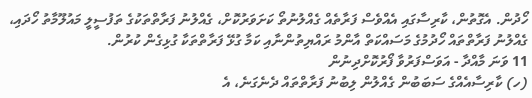ހޯދުން. އެގޮތުން، ކާރިސާގައި އެއްވެސް ފަރާތެއް ގެއްލުނުތޯ ކަށަވަރުކޮށް، ގެއްލުނު ފަރާތްތަކުގެ ތަފުސީލީ މައުލޫމާތު ހޯދައި، ގެއްލުނު ފަރާތްތައް ހޯދުމުގެ މަސައްކަތް އާންމު ރައްޔިތުންނާއި ކަމާ ގުޅޭ ފަރާތްތަކާ ގުޅިގެން ކުރުން.
11 ވަނަ މާއްދާ - އަވަސްފަރުވާ ފޯރުކޮށްދިނުން
(ހ) ކާރިސާއެއްގެ ސަބަބުން ގެއްލުން ލިބުނު ފަރާތްތައް ދެނެގަނެ، އެ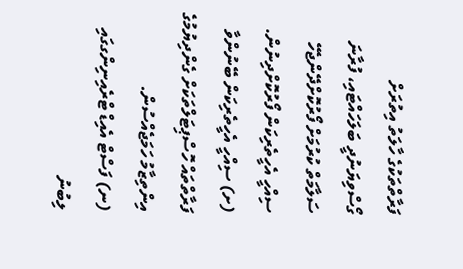ފަރާތްތަކުގެ ހާލަތު އިތުރަށް ގޯސްވިޔަނުދީ ބަލަހައްޓައި، ފުރާނަ ސަލާމަތް ކުރުމަށް ފޯރުކޮށްދޭންޖެހޭ ސިއްހީ އެހީތެރިކަން ފޯރުކޮށްދިނުން.
(ށ) ސިއްހީ އެހީތެރިކަން ބޭނުންވާ ފަރާތްތައް ހޮސްޕިޓަލްތަކަށް ގެންދިޔުމުގެ އިންތިޒާމު ހަމަޖެއްސުން.
(ނ) ފަސްޓް އެއިޑް ޓްރެއިނިންގގައި ލިބުނު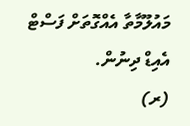މައުލޫމާތާ އެއްގޮތަށް ފަސްޓް އެއިޑް ދިނުން.
(ރ)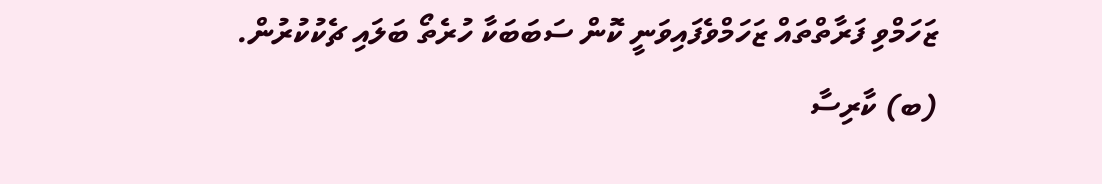ޒަހަމްވި ފަރާތްތައް ޒަހަމްވެފައިވަނީ ކޮން ސަބަބަކާ ހުރެތޯ ބަލައި ޗެކުކުރުން.
(ބ) ކާރިސާ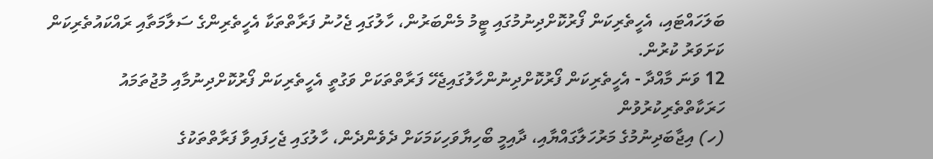ބަލަހައްޓައި، އެހީތެރިކަން ފޯރުކޮށްދިނުމުގައި ޓީމު މެންބަރުން، ހާލުގައި ޖެހުނު ފަރާތްތަކާ އެހީތެރިންގެ ސަލާމަތާއި ރައްކައުތެރިކަން ކަށަވަރު ކުރުން.
12 ވަނަ މާއްދާ - އެހީތެރިކަން ފޯރުކޮށްދިނުންހާލުގައިޖެހޭ ފަރާތްތަކަށް ވަގުތީ އެހީތެރިކަން ފޯރުކޮށްދިނުމާއި މުޖުތަމައު ހަރަކާތްތެރިކުރުވުން
(ހ) އިޖާބަދިނުމުގެ މަރުހަލާގައްޔާއި، ދާއިމީ ބޯހިޔާވަހިކަމަކަށް ދެވެންދެން، ހާލުގައި ޖެހިފައިވާ ފަރާތްތަކުގެ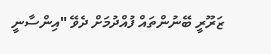ޒަރޫރީ ބޭނުންތައް ފުއްދުމަށް ދެވޭ "އިންސާނީ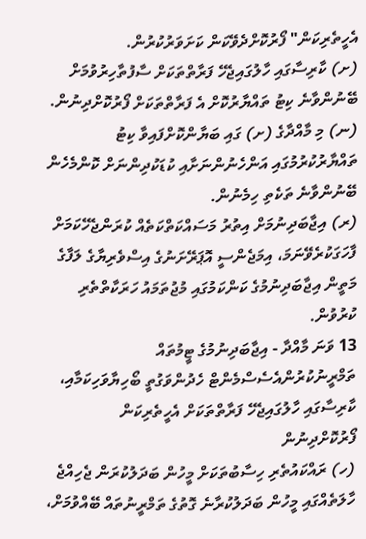އެހީތެރިކަން" ފޯރުކޮށްދެވޭކަން ކަށަވަރުކުރުން.
(ށ) ކާރިސާގައި ހާލުގައިޖެހޭ ފަރާތްތަކަށް ސާފުތާހިރުވުމަށް ބޭނުންވާނެ ކިޓު ތައްޔާރުކޮށް އެ ފަރާތްތަކަށް ފޯރުކޮށްދިނުން.
(ނ) މި މާއްދާގެ (ށ) ގައި ބަޔާންކޮށްފައިވާ ކިޓު ތައްޔާރުކުރުމުގައި އަންހެނުންނަށާއި ކުޑަކުދިންނަށް ކޮންމެހެން ބޭނުންވާނެ ތަކެތި ހިމެނުން.
(ރ) އިޖާބަދިނުމަށް އިތުރު މަސައްކަތްކަތެއް ކުރަންޖެހޭކަމަށް ފާހަގަކުރެވޭނަމަ، އިމަޖެންސީ އޮޕަރޭށަނުގެ އިސްވެރިޔާގެ ލަފާގެ މަތީން އިޖާބަދިނުމުގެ ކަންކަމުގައި މުޖުތަމައު ހަރަކާތްތެރި ކުރުވުން.
13 ވަނަ މާއްދާ - އިޖާބަދިނުމުގެ ޓީމުތައް ތަމްރީނުކުރުންއެސެސްމެންޓް ހެދުންވަގުތީ ބޯހިޔާވަހިކަމާއި، ކާރިސާގައި ހާލުގައިޖެހޭ ފަރާތްތަކަށް އެހީތެރިކަން ފޯރުކޮށްދިނުން
(ހ) ރައްކައުތެރި ހިސާބުތަކަށް މީހުން ބަދަލުކުރަން ޖެހިއްޖެ ހާލަތެއްގައި މީހުން ބަދަލުކުރާނެ ގޮތުގެ ތަމްރީނުތައް ބޭއްވުމަށް،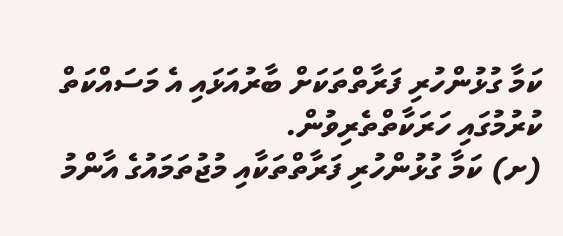ކަމާ ގުޅުންހުރި ފަރާތްތަކަށް ބާރުއަޅައި އެ މަސައްކަތް ކުރުމުގައި ހަރަކާތްތެރިވުން.
(ށ) ކަމާ ގުޅުންހުރި ފަރާތްތަކާއި މުޖުތަމައުގެ އާންމު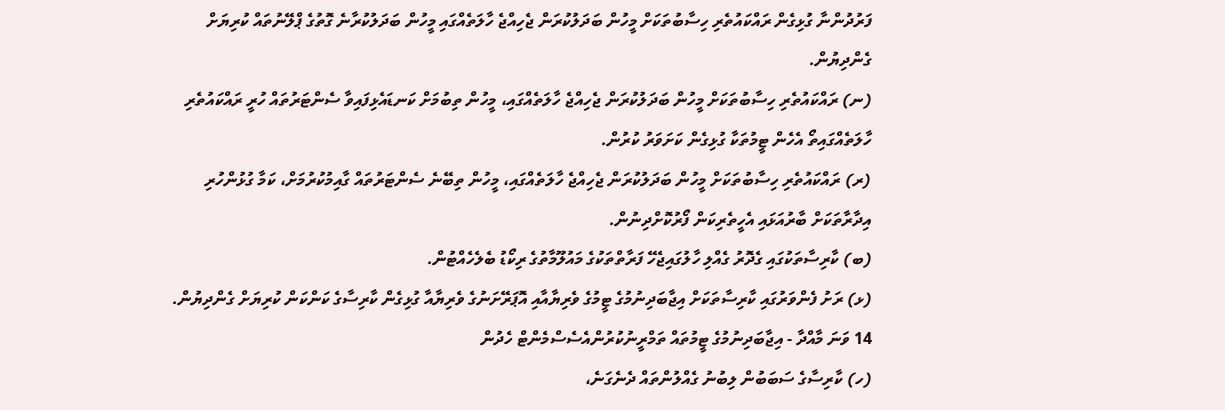ފަރުދުންނާ ގުޅިގެން ރައްކައުތެރި ހިސާބުތަކަށް މީހުން ބަދަލުކުރަން ޖެހިއްޖެ ހާލަތެއްގައި މީހުން ބަދަލުކުރާނެ ގޮތުގެ ޕްލޭނުތައް ކުރިޔަށް ގެންދިޔުން.
(ނ) ރައްކައުތެރި ހިސާބުތަކަށް މީހުން ބަދަލުކުރަން ޖެހިއްޖެ ހާލަތެއްގައި، މީހުން ތިބުމަށް ކަނޑައެޅިފައިވާ ސެންޓަރުތައް ހުރީ ރައްކައުތެރި ހާލަތެއްގައިތޯ އެހެން ޓީމުތަކާ ގުޅިގެން ކަށަވަރު ކުރުން.
(ރ) ރައްކައުތެރި ހިސާބުތަކަށް މީހުން ބަދަލުކުރަން ޖެހިއްޖެ ހާލަތެއްގައި، މީހުން ތިބޭނެ ސެންޓަރުތައް ގާއިމުކުރުމަށް، ކަމާ ގުޅުންހުރި އިދާރާތަކަށް ބާރުއަޅައި އެހީތެރިކަން ފޯރުކޮށްދިނުން.
(ބ) ކާރިސާތަކުގައި ގެދޮރު ގެއްލި ހާލުގައިޖެހޭ ފަރާތްތަކުގެ މައުލޫމާތުގެ ރިކޯޑު ބެލެހެއްޓުން.
(ޅ) ރަށު ފެންވަރުގައި ކާރިސާތަކަށް އިޖާބަދިނުމުގެ ޓީމުގެ ވެރިޔާއާއި އޮޕަރޭށަނުގެ ވެރިޔާއާ ގުޅިގެން ކާރިސާގެ ކަންކަން ކުރިޔަށް ގެންދިޔުން.
14 ވަނަ މާއްދާ - އިޖާބަދިނުމުގެ ޓީމުތައް ތަމްރީނުކުރުންއެސެސްމެންޓް ހެދުން
(ހ) ކާރިސާގެ ސަބަބުން ލިބުނު ގެއްލުންތައް ދެނެގަނެ،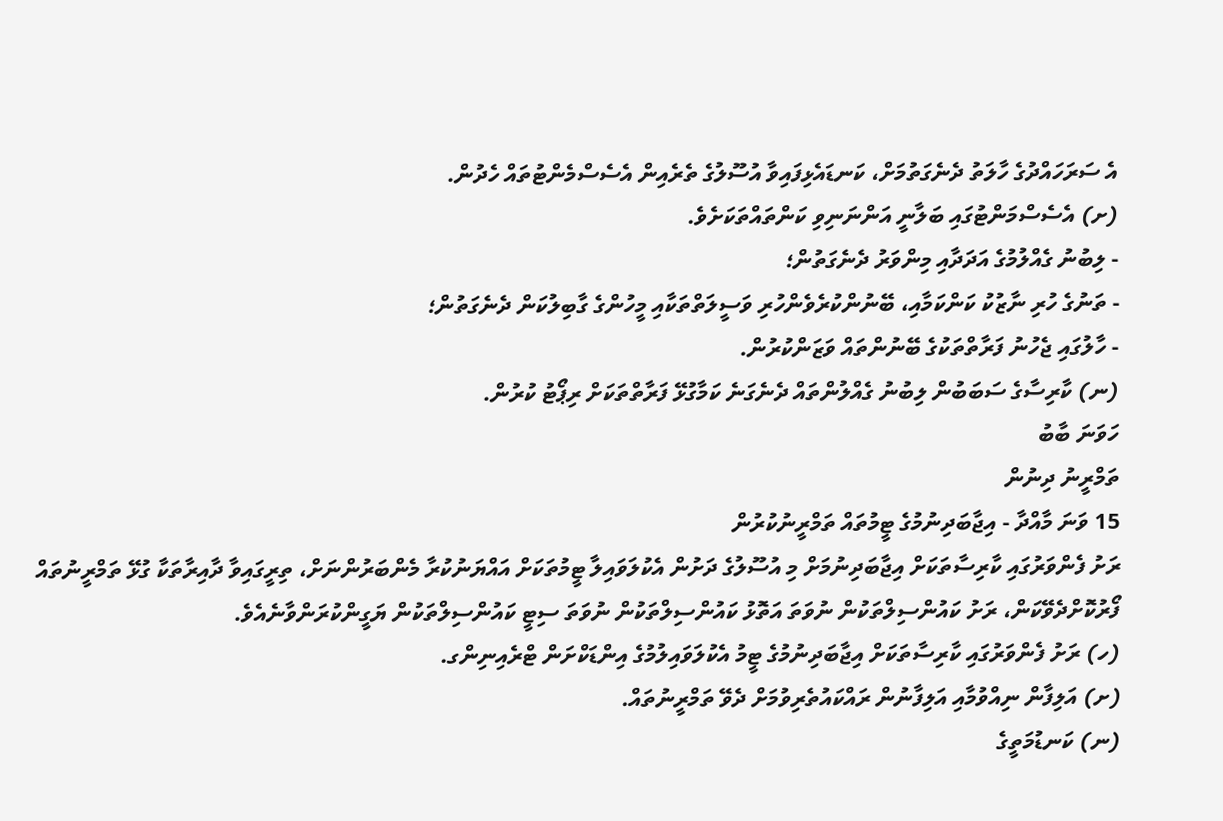އެ ސަރަހައްދުގެ ހާލަތު ދެނެގަތުމަށް، ކަނޑައެޅިފައިވާ އުސޫލުގެ ތެރެއިން އެސެސްމެންޓުތައް ހެދުން.
(ށ) އެސެސްމަންޓުގައި ބަލާނީ އަންނަނިވި ކަންތައްތަކަށެވެ.
- ލިބުނު ގެއްލުމުގެ އަދަދާއި މިންވަރު ދެނެގަތުން؛
- ތަނުގެ ހުރި ނާޒުކު ކަންކަމާއި، ބޭނުންކުރެވެންހުރި ވަސީލަތްތަކާއި މީހުންގެ ގާބިލުކަން ދެނެގަތުން؛
- ހާލުގައި ޖެހުނު ފަރާތްތަކުގެ ބޭނުންތައް ވަޒަންކުރުން.
(ނ) ކާރިސާގެ ސަބަބުން ލިބުނު ގެއްލުންތައް ދެނެގަނެ ކަމާގުޅޭ ފަރާތްތަކަށް ރިޕޯޓު ކުރުން.
ހަވަނަ ބާބު
ތަމްރީނު ދިނުން
15 ވަނަ މާއްދާ - އިޖާބަދިނުމުގެ ޓީމުތައް ތަމްރީނުކުރުން
ރަށު ފެންވަރުގައި ކާރިސާތަކަށް އިޖާބަދިނުމަށް މި އުސޫލުގެ ދަށުން އެކުލަވައިލާ ޓީމުތަކަށް އައްޔަނުކުރާ މެންބަރުންނަށް، ތިރީގައިވާ ދާއިރާތަކާ ގުޅޭ ތަމްރީނުތައް ފޯރުކޮށްދެވޭކަން، ރަށު ކައުންސިލްތަކުން ނުވަތަ އަތޮޅު ކައުންސިލްތަކުން ނުވަތަ ސިޓީ ކައުންސިލްތަކުން ޔަގީންކުރަންވާނެއެވެ.
(ހ) ރަށު ފެންވަރުގައި ކާރިސާތަކަށް އިޖާބަދިނުމުގެ ޓީމު އެކުލަވައިލުމުގެ އިންޑަކްށަން ޓްރެއިނިންގ.
(ށ) އަލިފާން ނިއްވުމާއި އަލިފާނުން ރައްކައުތެރިވުމަށް ދެވޭ ތަމްރީނުތައް.
(ނ) ކަނޑުމަތީގެ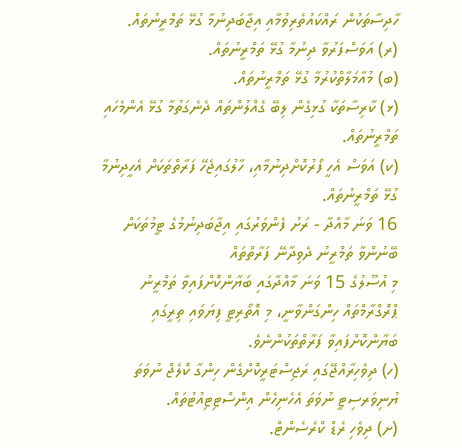ހާދިސާތަކުން ރައްކައުތެރިވުމާއި އިޖާބަދިނުމާ ގުޅޭ ތަމްރީނުތައް.
(ރ) އަވަސްފަރުވާ ދިނުމާ ގުޅޭ ތަމްރީނުތައް.
(ބ) މުއާމަލާތްކުރުމާ ގުޅޭ ތަމްރީނުތައް.
(ޅ) ކާރިސާތަކާ ގުޅިގެން ލިބޭ ގެއްލުންތައް ދެނެގަތުމާ ގުޅޭ އެންމެހައި ތަމްރީނުތައް.
(ކ) އަވަސް އެހީ ފޯރުކޮށްދިނުމާއި، ހާލުގައިޖެހޭ ފަރާތްތަކަށް އެހީދިނުމާ ގުޅޭ ތަމްރީނުތައް.
16 ވަނަ މާއްދާ - ރަށު ފެންވަރުގައި އިޖާބަދިނުމުގެ ޓީމުތަކަށް ބޭނުންވާ ތަމްރީނު ދެވިދާނޭ ފަރާތްތައް
މި އުސޫލުގެ 15 ވަނަ މާއްދާގައި ބަޔާންކޮށްފައިވާ ތަމްރީނު ޕްރޮގްރާމްތައް ހިންގަންވާނީ، މި އޮތޯރިޓީ ފިޔަވައި ތިރީގައި ބަޔާންކޮށްފައިވާ ފަރާތްތަކުންނެވެ.
(ހ) ދިވެހިރާއްޖޭގައި ރަޖިސްޓަރީކޮށްގެން ހިންގާ ކޮލެޖް ނުވަތަ ޔުނިވަރސިޓީ ނުވަތަ އެހެނިހެން އިންސްޓިޓިއުޓުތައް.
(ށ) ދިވެހި ރެޑް ކްރެސެންޓް.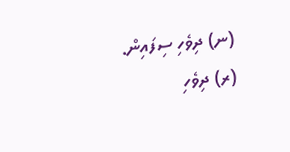(ނ) ދިވެހި ސިފައިން.
(ރ) ދިވެހި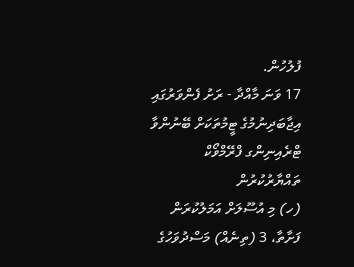ފުލުހުން.
17 ވަނަ މާއްދާ - ރަށު ފެންވަރުގައި އިޖާބަދިނުމުގެ ޓީމުތަކަށް ބޭނުންވާ ޓްރެއިނިންގ ފްރޭމްވޯކް ތައްޔާރުކުރުން
(ހ) މި އުސޫލަށް އަމަލުކުރަން ފަށާތާ، 3 (ތިނެއް) މަސްދުވަހުގެ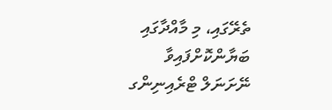ތެރޭގައި، މި މާއްދާގައި ބަޔާންކޮށްފައިވާ ނޭށަނަލް ޓްރެއިނިންގ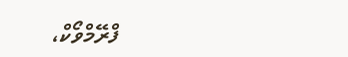ފްރޭމްވޯކް،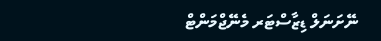ނޭށަނަލް ޑިޒާސްޓަރ މެނޭޖްމަންޓް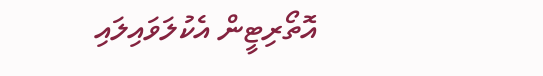އޮތޯރިޓީން އެކުލަވައިލައި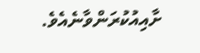ށާއިއުކުރަންވާނެއެވެ.